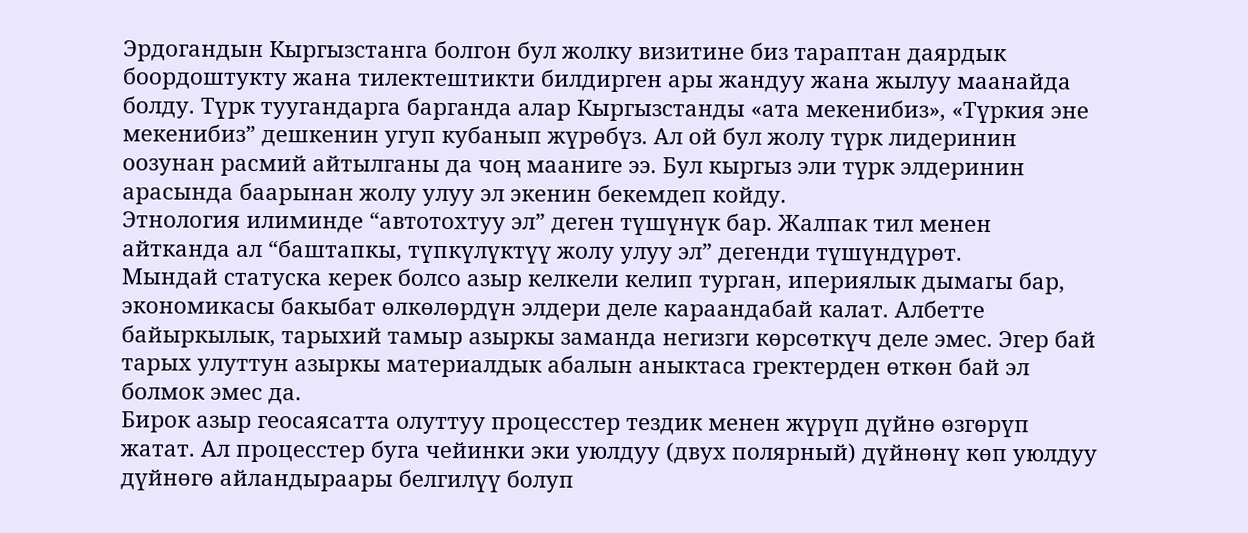Эрдогандын Кыргызстанга болгон бул жолку визитине биз тараптан даярдык боордоштукту жана тилектештикти билдирген ары жандуу жана жылуу маанайда болду. Түрк туугандарга барганда алар Кыргызстанды «ата мекенибиз», «Түркия эне мекенибиз” дешкенин угуп кубанып жүрөбүз. Ал ой бул жолу түрк лидеринин оозунан расмий айтылганы да чоң мааниге ээ. Бул кыргыз эли түрк элдеринин арасында баарынан жолу улуу эл экенин бекемдеп койду.
Этнология илиминде “автотохтуу эл” деген түшүнүк бар. Жалпак тил менен айтканда ал “баштапкы, түпкүлүктүү жолу улуу эл” дегенди түшүндүрөт.
Мындай статуска керек болсо азыр келкели келип турган, ипериялык дымагы бар, экономикасы бакыбат өлкөлөрдүн элдери деле караандабай калат. Албетте байыркылык, тарыхий тамыр азыркы заманда негизги көрсөткүч деле эмес. Эгер бай тарых улуттун азыркы материалдык абалын аныктаса гректерден өткөн бай эл болмок эмес да.
Бирок азыр геосаясатта олуттуу процесстер тездик менен жүрүп дүйнө өзгөрүп жатат. Ал процесстер буга чейинки эки уюлдуу (двух полярный) дүйнөнү көп уюлдуу дүйнөгө айландыраары белгилүү болуп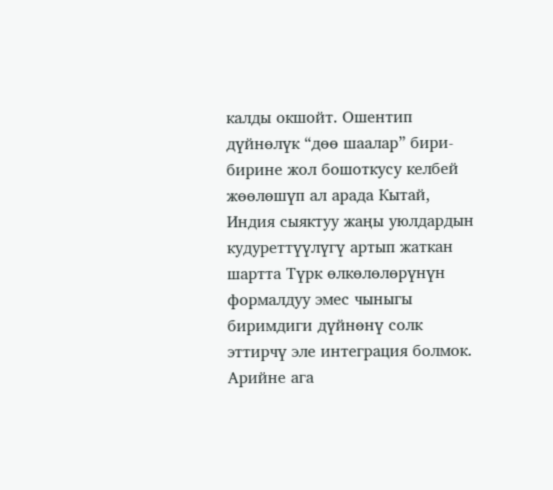калды окшойт. Ошентип дүйнөлүк “дөө шаалар” бири-бирине жол бошоткусу келбей жөөлөшүп ал арада Кытай, Индия сыяктуу жаңы уюлдардын кудуреттүүлүгү артып жаткан шартта Түрк өлкөлөлөрүнүн формалдуу эмес чыныгы биримдиги дүйнөнү солк эттирчү эле интеграция болмок. Арийне ага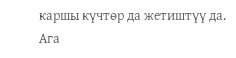каршы күчтөр да жетиштүү да. Ага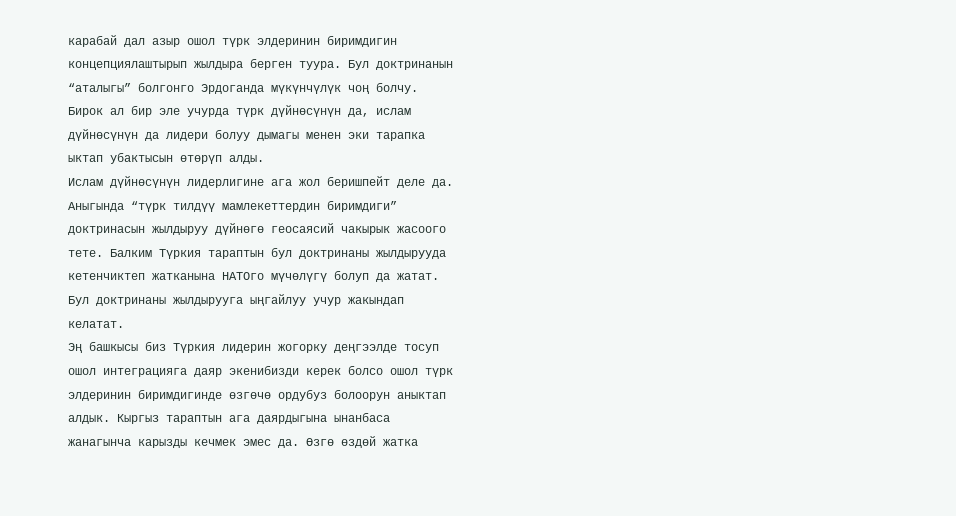карабай дал азыр ошол түрк элдеринин биримдигин концепциялаштырып жылдыра берген туура. Бул доктринанын “аталыгы” болгонго Эрдоганда мүкүнчүлүк чоң болчу. Бирок ал бир эле учурда түрк дүйнөсүнүн да, ислам дүйнөсүнүн да лидери болуу дымагы менен эки тарапка ыктап убактысын өтөрүп алды.
Ислам дүйнөсүнүн лидерлигине ага жол беришпейт деле да. Аныгында “түрк тилдүү мамлекеттердин биримдиги” доктринасын жылдыруу дүйнөгө геосаясий чакырык жасоого тете. Балким Түркия тараптын бул доктринаны жылдырууда кетенчиктеп жатканына НАТОго мүчөлүгү болуп да жатат. Бул доктринаны жылдырууга ыңгайлуу учур жакындап келатат.
Эң башкысы биз Түркия лидерин жогорку деңгээлде тосуп ошол интеграцияга даяр экенибизди керек болсо ошол түрк элдеринин биримдигинде өзгөчө ордубуз болоорун аныктап алдык. Кыргыз тараптын ага даярдыгына ынанбаса жанагынча карызды кечмек эмес да. Өзгө өздөй жатка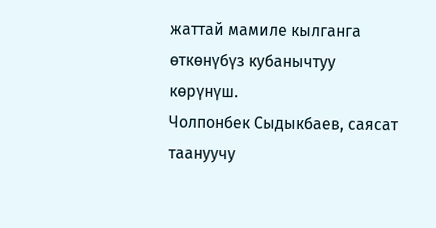жаттай мамиле кылганга өткөнүбүз кубанычтуу көрүнүш.
Чолпонбек Сыдыкбаев, саясат таануучу